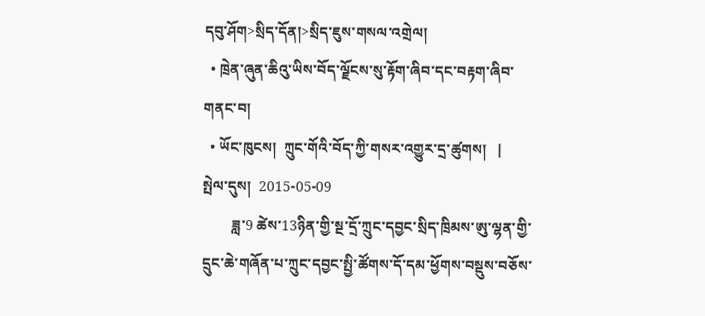དབུ་ཤོག>སྲིད་དོན།>སྲིད་ཇུས་གསལ་འགྲེལ།
  • ཁྲེན་ཞུན་ཆིའུ་ཡིས་བོད་ལྗོངས་སུ་རྟོག་ཞིབ་དང་བརྟག་ཞིབ་གནང་བ།
  • ཡོང་ཁུངས།  ཀྲུང་གོའི་བོད་ཀྱི་གསར་འགྱུར་དྲ་ཚུགས།   |     སྤེལ་དུས།  2015-05-09
        ཟླ་9 ཚེས་13ཉིན་གྱི་སྔ་དྲོ་ཀྲུང་དབྱང་སྲིད་ཁྲིམས་ཨུ་ལྷན་གྱི་དྲུང་ཆེ་གཞོན་པ་ཀྲུང་དབྱང་སྤྱི་ཚོགས་དོ་དམ་ཕྱོགས་བསྡུས་བཅོས་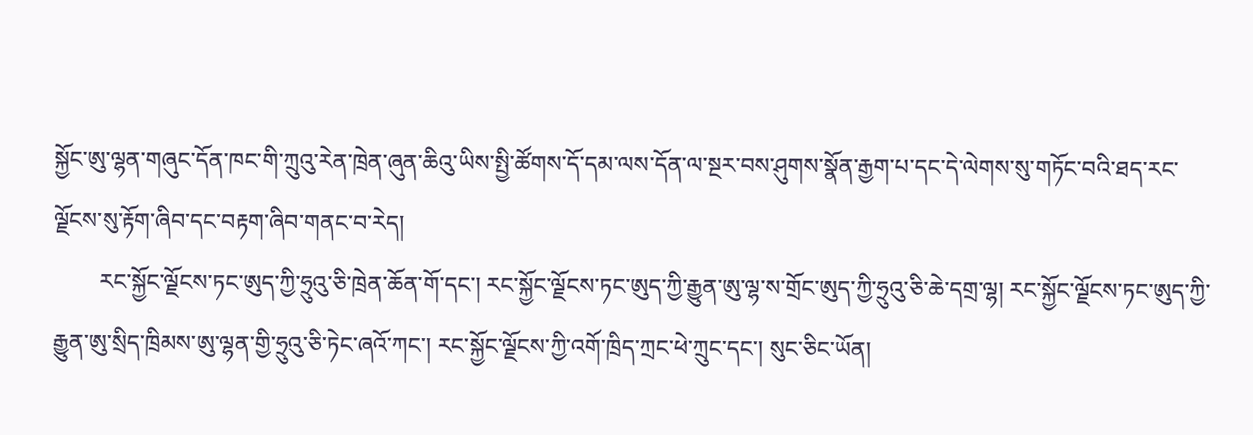སྐྱོང་ཨུ་ལྷན་གཞུང་དོན་ཁང་གི་ཀྲུའུ་རེན་ཁྲེན་ཞུན་ཆིའུ་ཡིས་སྤྱི་ཚོགས་དོ་དམ་ལས་དོན་ལ་སྔར་བས་ཤུགས་སྣོན་རྒྱག་པ་དང་དེ་ལེགས་སུ་གཏོང་བའི་ཐད་རང་ལྗོངས་སུ་རྟོག་ཞིབ་དང་བརྟག་ཞིབ་གནང་བ་རེད།
        རང་སྐྱོང་ལྗོངས་ཏང་ཨུད་ཀྱི་ཧྲུའུ་ཅི་ཁྲེན་ཆོན་གོ་དང་། རང་སྐྱོང་ལྗོངས་ཏང་ཨུད་ཀྱི་རྒྱུན་ཨུ་ལྷ་ས་གྲོང་ཨུད་ཀྱི་ཧྲུའུ་ཅི་ཆེ་དགྲ་ལྷ། རང་སྐྱོང་ལྗོངས་ཏང་ཨུད་ཀྱི་རྒྱུན་ཨུ་སྲིད་ཁྲིམས་ཨུ་ལྷན་གྱི་ཧྲུའུ་ཅི་ཏེང་ཞའོ་ཀང་། རང་སྐྱོང་ལྗོངས་ཀྱི་འགོ་ཁྲིད་ཀྲང་ཕེ་ཀྲུང་དང་། སུང་ཅིང་ཡོན།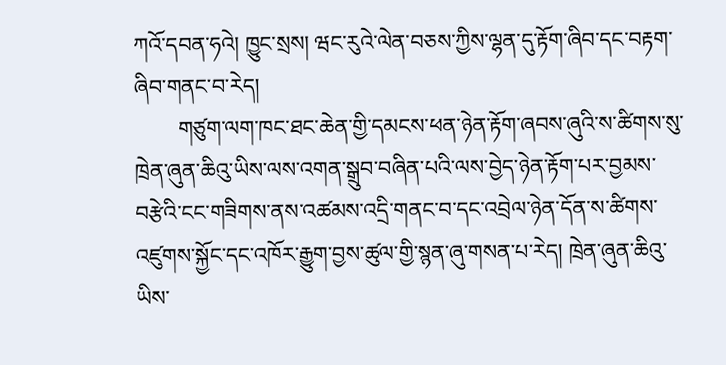ཀའོ་དབན་ཧའེ། ཁྱུང་སྲས། ཝང་རུའེ་ལེན་བཅས་ཀྱིས་ལྷན་དུ་རྟོག་ཞིབ་དང་བརྟག་ཞིབ་གནང་བ་རེད།
        གཙུག་ལག་ཁང་ཐང་ཆེན་གྱི་དམངས་ཕན་ཉེན་རྟོག་ཞབས་ཞུའི་ས་ཚིགས་སུ་ཁྲེན་ཞུན་ཆིའུ་ཡིས་ལས་འགན་སྒྲུབ་བཞིན་པའི་ལས་བྱེད་ཉེན་རྟོག་པར་བྱམས་བརྩེའི་ངང་གཟིགས་ནས་འཚམས་འདྲི་གནང་བ་དང་འབྲེལ་ཉེན་དོན་ས་ཚིགས་འཛུགས་སྐྱོང་དང་འཁོར་རྒྱུག་བྱས་ཚུལ་གྱི་སྙན་ཞུ་གསན་པ་རེད། ཁྲེན་ཞུན་ཆིའུ་ཡིས་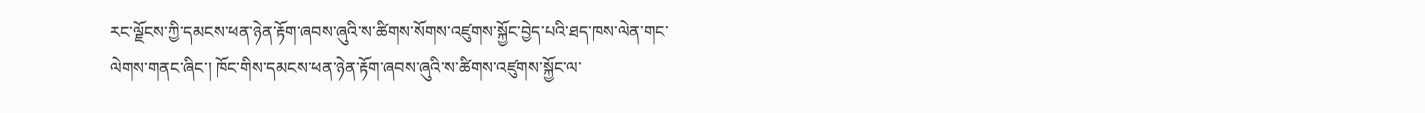རང་ལྗོངས་ཀྱི་དམངས་ཕན་ཉེན་རྟོག་ཞབས་ཞུའི་ས་ཚིགས་སོགས་འཛུགས་སྐྱོང་བྱེད་པའི་ཐད་ཁས་ལེན་གང་ལེགས་གནང་ཞིང་། ཁོང་གིས་དམངས་ཕན་ཉེན་རྟོག་ཞབས་ཞུའི་ས་ཚིགས་འཛུགས་སྐྱོང་ལ་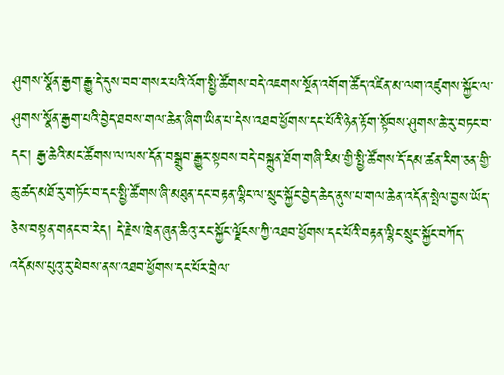ཤུགས་སྣོན་རྒྱག་རྒྱུ་དེ་དུས་བབ་གསར་པའི་འོག་སྤྱི་ཚོགས་བདེ་འཇགས་སྔོན་འགོག་ཚོད་འཛིན་མ་ལག་འཛུགས་སྐྱོང་ལ་ཤུགས་སྣོན་རྒྱག་པའི་བྱེད་ཐབས་གལ་ཆེན་ཞིག་ཡིན་པ་དེས་འཐབ་ཕྱོགས་དང་པོའི་ཉེན་རྟོག་སྟོབས་ཤུགས་ཆེ་རུ་བཏང་བ་དང་། རྒྱ་ཆེའི་མང་ཚོགས་ལ་ལས་དོན་བསྒྲུབ་རྒྱུར་སྟབས་བདེ་བསྐྲུན་ཐོག་གཞི་རིམ་གྱི་སྤྱི་ཚོགས་དོ་དམ་ཚན་རིག་ཅན་གྱི་ཆུ་ཚད་མཐོ་རུ་གཏོང་བ་དང་སྤྱི་ཚོགས་ཞི་མཐུན་དང་བརྟན་ལྷིང་ལ་སྲུང་སྐྱོང་བྱེད་ཆེད་ནུས་པ་གལ་ཆེན་འདོན་སྤེལ་བྱས་ཡོད་ཅེས་བསྟན་གནང་བ་རེད། དེ་རྗེས་ཁྲེན་ཞུན་ཆིའུ་རང་སྐྱོང་ལྗོངས་ཀྱི་འཐབ་ཕྱོགས་དང་པོའི་བརྟན་ལྷིང་སྲུང་སྐྱོང་བཀོད་འདོམས་པུའུ་རུ་ཕེབས་ནས་འཐབ་ཕྱོགས་དང་པོར་བྲེལ་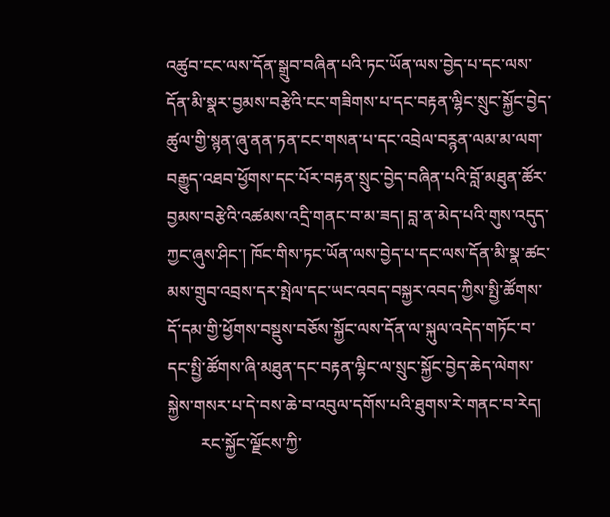འཚུབ་ངང་ལས་དོན་སྒྲུབ་བཞིན་པའི་ཏང་ཡོན་ལས་བྱེད་པ་དང་ལས་དོན་མི་སྣར་བྱམས་བརྩེའི་ངང་གཟིགས་པ་དང་བརྟན་ལྷིང་སྲུང་སྐྱོང་བྱེད་ཚུལ་གྱི་སྙན་ཞུ་ནན་ཏན་ངང་གསན་པ་དང་འབྲེལ་བཪྙན་ལམ་མ་ལག་བརྒྱུད་འཐབ་ཕྱོགས་དང་པོར་བརྟན་སྲུང་བྱེད་བཞིན་པའི་བློ་མཐུན་ཚོར་བྱམས་བརྩེའི་འཚམས་འདྲི་གནང་བ་མ་ཟད། བླ་ན་མེད་པའི་གུས་འདུད་ཀྱང་ཞུས་ཤིང་། ཁོང་གིས་ཏང་ཡོན་ལས་བྱེད་པ་དང་ལས་དོན་མི་སྣ་ཚང་མས་གྲུབ་འབྲས་དར་སྤེལ་དང་ཡང་འབད་བསྐྱར་འབད་ཀྱིས་སྤྱི་ཚོགས་དོ་དམ་གྱི་ཕྱོགས་བསྡུས་བཅོས་སྐྱོང་ལས་དོན་ལ་སྐུལ་འདེད་གཏོང་བ་དང་སྤྱི་ཚོགས་ཞི་མཐུན་དང་བརྟན་ལྷིང་ལ་སྲུང་སྐྱོང་བྱེད་ཆེད་ལེགས་སྐྱེས་གསར་པ་དེ་བས་ཆེ་བ་འབུལ་དགོས་པའི་ཐུགས་རེ་གནང་བ་རེད།
        རང་སྐྱོང་ལྗོངས་ཀྱི་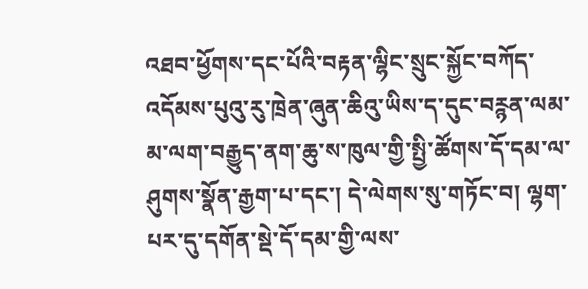འཐབ་ཕྱོགས་དང་པོའི་བརྟན་ལྷིང་སྲུང་སྐྱོང་བཀོད་འདོམས་པུའུ་རུ་ཁྲེན་ཞུན་ཆིའུ་ཡིས་ད་དུང་བཪྙན་ལམ་མ་ལག་བརྒྱུད་ནག་ཆུ་ས་ཁུལ་གྱི་སྤྱི་ཚོགས་དོ་དམ་ལ་ཤུགས་སྣོན་རྒྱག་པ་དང་། དེ་ལེགས་སུ་གཏོང་བ། ལྷག་པར་དུ་དགོན་སྡེ་དོ་དམ་གྱི་ལས་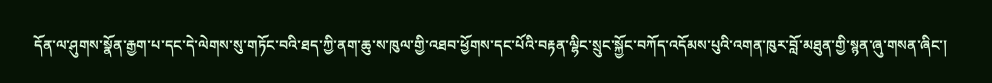དོན་ལ་ཤུགས་སྣོན་རྒྱག་པ་དང་དེ་ལེགས་སུ་གཏོང་བའི་ཐད་ཀྱི་ནག་ཆུ་ས་ཁུལ་གྱི་འཐབ་ཕྱོགས་དང་པོའི་བརྟན་ལྷིང་སྲུང་སྐྱོང་བཀོད་འདོམས་པུའི་འགན་ཁུར་བློ་མཐུན་གྱི་སྙན་ཞུ་གསན་ཞིང་།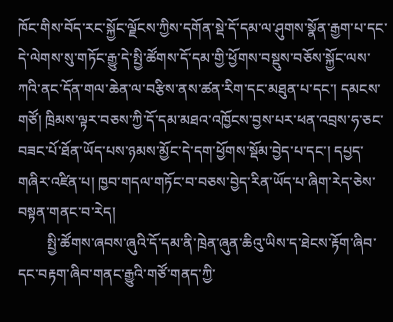ཁོང་གིས་བོད་རང་སྐྱོང་ལྗོངས་ཀྱིས་དགོན་སྡེ་དོ་དམ་ལ་ཤུགས་སྣོན་རྒྱག་པ་དང་དེ་ལེགས་སུ་གཏོང་རྒྱུ་དེ་སྤྱི་ཚོགས་དོ་དམ་གྱི་ཕྱོགས་བསྡུས་བཅོས་སྐྱོང་ལས་ཀའི་ནང་དོན་གལ་ཆེན་ལ་བརྩིས་ནས་ཚན་རིག་དང་མཐུན་པ་དང་། དམངས་གཙོ། ཁྲིམས་ལྟར་བཅས་ཀྱི་དོ་དམ་མཐའ་འཁྱོངས་བྱས་པར་ཕན་འབྲས་ཧ་ཅང་བཟང་པོ་ཐོན་ཡོད་པས་ཉམས་མྱོང་དེ་དག་ཕྱོགས་སྡོམ་བྱེད་པ་དང་། དཔྱད་གཞིར་འཛིན་པ། ཁྱབ་གདལ་གཏོང་བ་བཅས་བྱེད་རིན་ཡོད་པ་ཞིག་རེད་ཅེས་བསྟན་གནང་བ་རེད།
        སྤྱི་ཚོགས་ཞབས་ཞུའི་དོ་དམ་ནི་ཁྲེན་ཞུན་ཆིའུ་ཡིས་ད་ཐེངས་རྟོག་ཞིབ་དང་བརྟག་ཞིབ་གནང་རྒྱུའི་གཙོ་གནད་ཀྱི་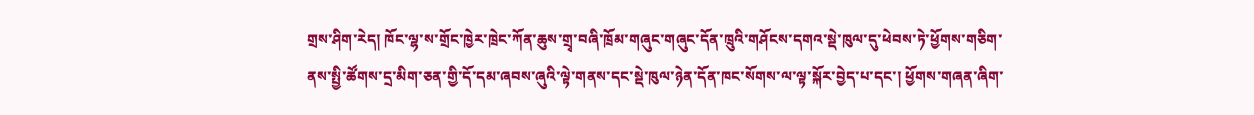གྲས་ཤིག་རེད། ཁོང་ལྷ་ས་གྲོང་ཁྱེར་ཁྲེང་ཀོན་ཆུས་གྲྭ་བཞི་ཁྲོམ་གཞུང་གཞུང་དོན་ཁྲུའི་གཤོངས་དགའ་སྡེ་ཁུལ་དུ་ཕེབས་ཏེ་ཕྱོགས་གཅིག་ནས་སྤྱི་ཚོགས་དྲ་མིག་ཅན་གྱི་དོ་དམ་ཞབས་ཞུའི་ལྟེ་གནས་དང་སྡེ་ཁུལ་ཉེན་དོན་ཁང་སོགས་ལ་ལྟ་སྐོར་བྱེད་པ་དང་། ཕྱོགས་གཞན་ཞིག་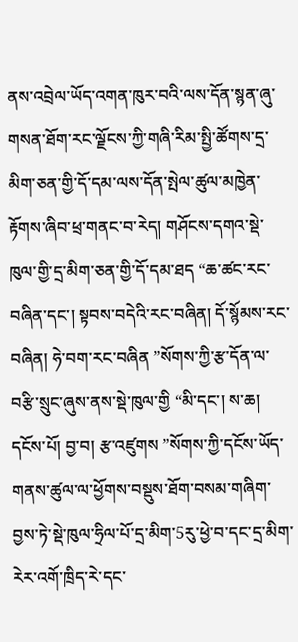ནས་འབྲེལ་ཡོད་འགན་ཁུར་བའི་ལས་དོན་སྙན་ཞུ་གསན་ཐོག་རང་ལྗོངས་ཀྱི་གཞི་རིམ་སྤྱི་ཚོགས་དྲ་མིག་ཅན་གྱི་དོ་དམ་ལས་དོན་སྤེལ་ཚུལ་མཁྱེན་རྟོགས་ཞིབ་ཕྲ་གནང་བ་རེད། གཤོངས་དགའ་སྡེ་ཁུལ་གྱི་དྲ་མིག་ཅན་གྱི་དོ་དམ་ཐད “ཆ་ཚང་རང་བཞིན་དང་། སྟབས་བདེའི་རང་བཞིན། དོ་སྙོམས་རང་བཞིན། ཧེ་བག་རང་བཞིན ”སོགས་ཀྱི་རྩ་དོན་ལ་བརྩི་སྲུང་ཞུས་ནས་སྡེ་ཁུལ་གྱི “མི་དང་། ས་ཆ། དངོས་པོ། བྱ་བ། རྩ་འཛུགས ”སོགས་ཀྱི་དངོས་ཡོད་གནས་ཚུལ་ལ་ཕྱོགས་བསྡུས་ཐོག་བསམ་གཞིག་བྱས་ཏེ་སྡེ་ཁུལ་ཧྲིལ་པོ་དྲ་མིག་5རུ་ཕྱེ་བ་དང་དྲ་མིག་རེར་འགོ་ཁྲིད་རེ་དང་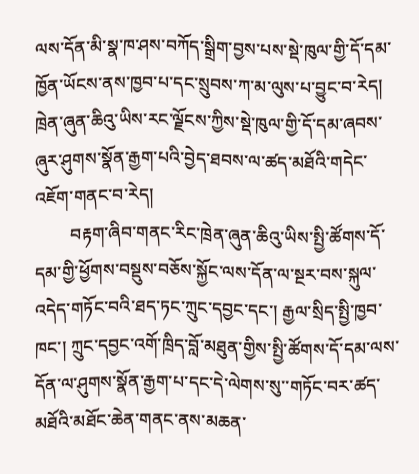ལས་དོན་མི་སྣ་ཁ་ཤས་བཀོད་སྒྲིག་བྱས་པས་སྡེ་ཁུལ་གྱི་དོ་དམ་ཁྱོན་ཡོངས་ནས་ཁྱབ་པ་དང་སྲུབས་ཀ་མ་ལུས་པ་བྱུང་བ་རེད། ཁྲེན་ཞུན་ཆིའུ་ཡིས་རང་ལྗོངས་ཀྱིས་སྡེ་ཁུལ་གྱི་དོ་དམ་ཞབས་ཞུར་ཤུགས་སྣོན་རྒྱག་པའི་བྱེད་ཐབས་ལ་ཚད་མཐོའི་གདེང་འཇོག་གནང་བ་རེད།
        བརྟག་ཞིབ་གནང་རིང་ཁྲེན་ཞུན་ཆིའུ་ཡིས་སྤྱི་ཚོགས་དོ་དམ་གྱི་ཕྱོགས་བསྡུས་བཅོས་སྐྱོང་ལས་དོན་ལ་སྔར་བས་སྐུལ་འདེད་གཏོང་བའི་ཐད་ཏང་ཀྲུང་དབྱང་དང་། རྒྱལ་སྲིད་སྤྱི་ཁྱབ་ཁང་། ཀྲུང་དབྱང་འགོ་ཁྲིད་བློ་མཐུན་གྱིས་སྤྱི་ཚོགས་དོ་དམ་ལས་དོན་ལ་ཤུགས་སྣོན་རྒྱག་པ་དང་དེ་ལེགས་སུ་་གཏོང་བར་ཚད་མཐོའི་མཐོང་ཆེན་གནང་ནས་མཆན་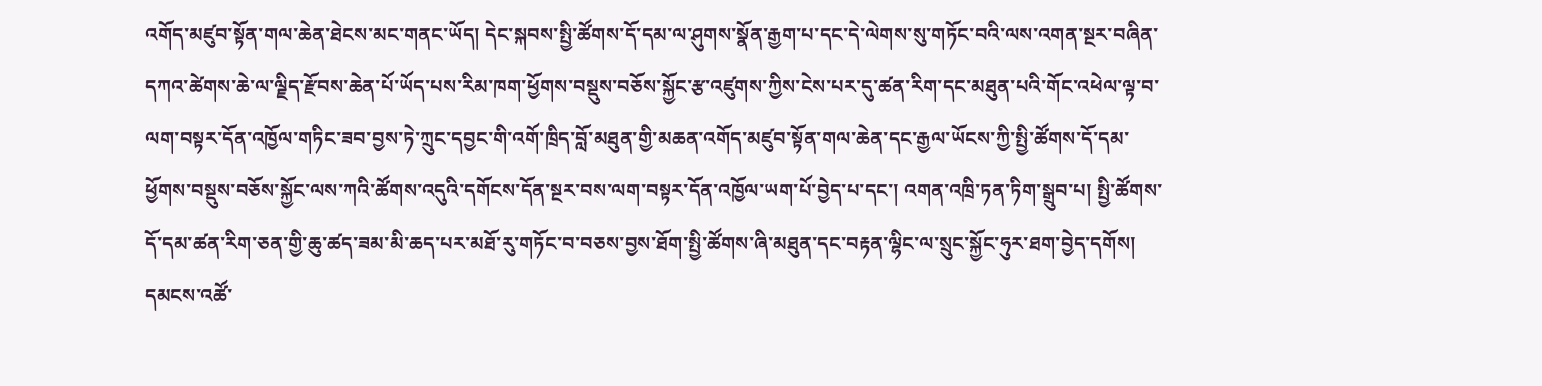འགོད་མཛུབ་སྟོན་གལ་ཆེན་ཐེངས་མང་གནང་ཡོད། དེང་སྐབས་སྤྱི་ཚོགས་དོ་དམ་ལ་ཤུགས་སྣོན་རྒྱག་པ་དང་དེ་ལེགས་སུ་གཏོང་བའི་ལས་འགན་སྔར་བཞིན་དཀའ་ཚེགས་ཆེ་ལ་ལྗིད་རྫོབས་ཆེན་པོ་ཡོད་པས་རིམ་ཁག་ཕྱོགས་བསྡུས་བཅོས་སྐྱོང་རྩ་འཛུགས་ཀྱིས་ངེས་པར་དུ་ཚན་རིག་དང་མཐུན་པའི་གོང་འཕེལ་ལྟ་བ་ལག་བསྟར་དོན་འཁྱོལ་གཏིང་ཟབ་བྱས་ཏེ་ཀྲུང་དབྱང་གི་འགོ་ཁྲིད་བློ་མཐུན་གྱི་མཆན་འགོད་མཛུབ་སྟོན་གལ་ཆེན་དང་རྒྱལ་ཡོངས་ཀྱི་སྤྱི་ཚོགས་དོ་དམ་ཕྱོགས་བསྡུས་བཅོས་སྐྱོང་ལས་ཀའི་ཚོགས་འདུའི་དགོངས་དོན་སྔར་བས་ལག་བསྟར་དོན་འཁྱོལ་ཡག་པོ་བྱེད་པ་དང་། འགན་འཁྲི་ཏན་ཏིག་སྒྲུབ་པ། སྤྱི་ཚོགས་དོ་དམ་ཚན་རིག་ཅན་གྱི་ཆུ་ཚད་ཟམ་མི་ཆད་པར་མཐོ་རུ་གཏོང་བ་བཅས་བྱས་ཐོག་སྤྱི་ཚོགས་ཞི་མཐུན་དང་བརྟན་ལྷིང་ལ་སྲུང་སྐྱོང་ཧུར་ཐག་བྱེད་དགོས། དམངས་འཚོ་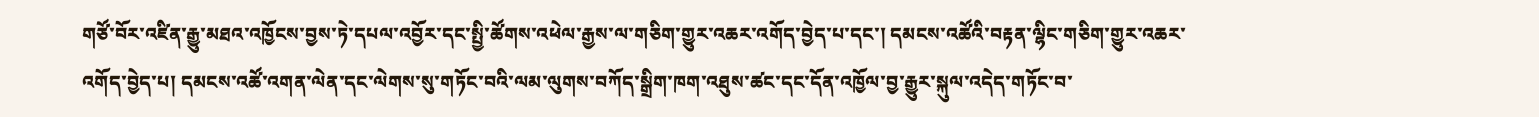གཙོ་བོར་འཛིན་རྒྱུ་མཐའ་འཁྱོངས་བྱས་ཏེ་དཔལ་འབྱོར་དང་སྤྱི་ཚོགས་འཕེལ་རྒྱས་ལ་གཅིག་གྱུར་འཆར་འགོད་བྱེད་པ་དང་། དམངས་འཚོའི་བརྟན་ལྷིང་གཅིག་གྱུར་འཆར་འགོད་བྱེད་པ། དམངས་འཚོ་འགན་ལེན་དང་ལེགས་སུ་གཏོང་བའི་ལམ་ལུགས་བཀོད་སྒྲིག་ཁག་འཐུས་ཚང་དང་དོན་འཁྱོལ་བྱ་རྒྱུར་སྐུལ་འདེད་གཏོང་བ་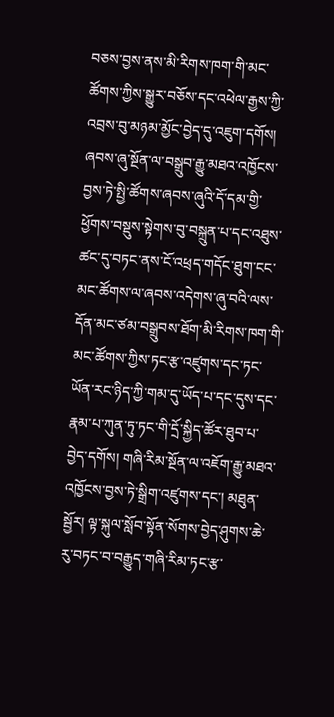བཅས་བྱས་ནས་མི་རིགས་ཁག་གི་མང་ཚོགས་ཀྱིས་སྒྱུར་བཅོས་དང་འཕེལ་རྒྱས་ཀྱི་འབྲས་བུ་མཉམ་མྱོང་བྱེད་དུ་འཇུག་དགོས། ཞབས་ཞུ་སྔོན་ལ་བསྒྲུབ་རྒྱུ་མཐའ་འཁྱོངས་བྱས་ཏེ་སྤྱི་ཚོགས་ཞབས་ཞུའི་དོ་དམ་གྱི་ཕྱོགས་བསྡུས་སྟེགས་བུ་བསྐྲུན་པ་དང་འཐུས་ཚང་དུ་བཏང་ནས་ངོ་འཕྲད་གདོང་ཐུག་ངང་མང་ཚོགས་ལ་ཞབས་འདེགས་ཞུ་བའི་ལས་དོན་མང་ཙམ་བསྒྲུབས་ཐོག་མི་རིགས་ཁག་གི་མང་ཚོགས་ཀྱིས་ཏང་རྩ་འཛུགས་དང་ཏང་ཡོན་རང་ཉིད་ཀྱི་གམ་དུ་ཡོད་པ་དང་དུས་དང་རྣམ་པ་ཀུན་ཏུ་ཏང་གི་དྲོ་སྐྱིད་ཚོར་ཐུབ་པ་བྱེད་དགོས། གཞི་རིམ་སྔོན་ལ་འཇོག་རྒྱུ་མཐའ་འཁྱོངས་བྱས་ཏེ་སྒྲིག་འཛུགས་དང་། མཐུན་སྦྱོར། ལྟ་སྐུལ་སློབ་སྟོན་སོགས་བྱེད་ཤུགས་ཆེ་རུ་བཏང་བ་བརྒྱུད་གཞི་རིམ་ཏང་རྩ་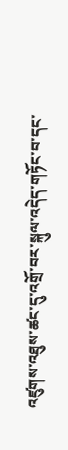འཛུགས་འཐུས་ཚང་དུ་འགྲོ་བར་སྐུལ་འདེད་གཏོང་བ་དང་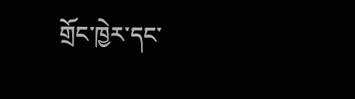གྲོང་ཁྱེར་དང་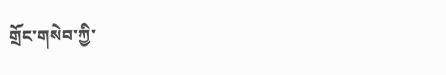གྲོང་གསེབ་ཀྱི་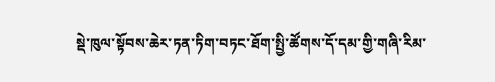སྡེ་ཁུལ་སྟོབས་ཆེར་ཏན་ཏིག་བཏང་ཐོག་སྤྱི་ཚོགས་དོ་དམ་གྱི་གཞི་རིམ་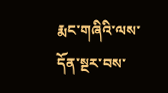རྨང་གཞིའི་ལས་དོན་སྔར་བས་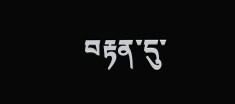བརྟན་དུ་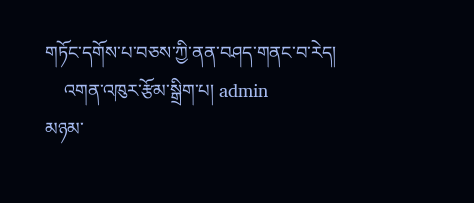གཏོང་དགོས་པ་བཅས་ཀྱི་ནན་བཤད་གནང་བ་རེད།
    འགན་འཁུར་རྩོམ་སྒྲིག་པ། admin
མཉམ་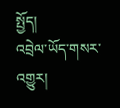སྤྱོད།
འབྲེལ་ཡོད་གསར་འགྱུར།